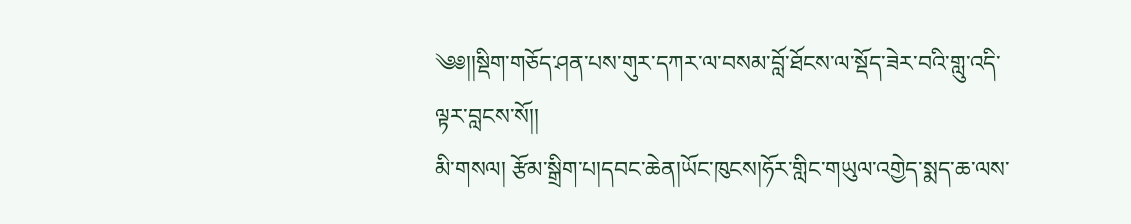༄༅།།སྡིག་གཅོད་ཤན་པས་གུར་དཀར་ལ་བསམ་བློ་ཐོངས་ལ་སྡོད་ཟེར་བའི་གླུ་འདི་ལྟར་བླངས་སོ།།
མི་གསལ། རྩོམ་སྒྲིག་པ།དབང་ཆེན།ཡོང་ཁུངས།ཧོར་གླིང་གཡུལ་འགྱེད་སྨད་ཆ་ལས་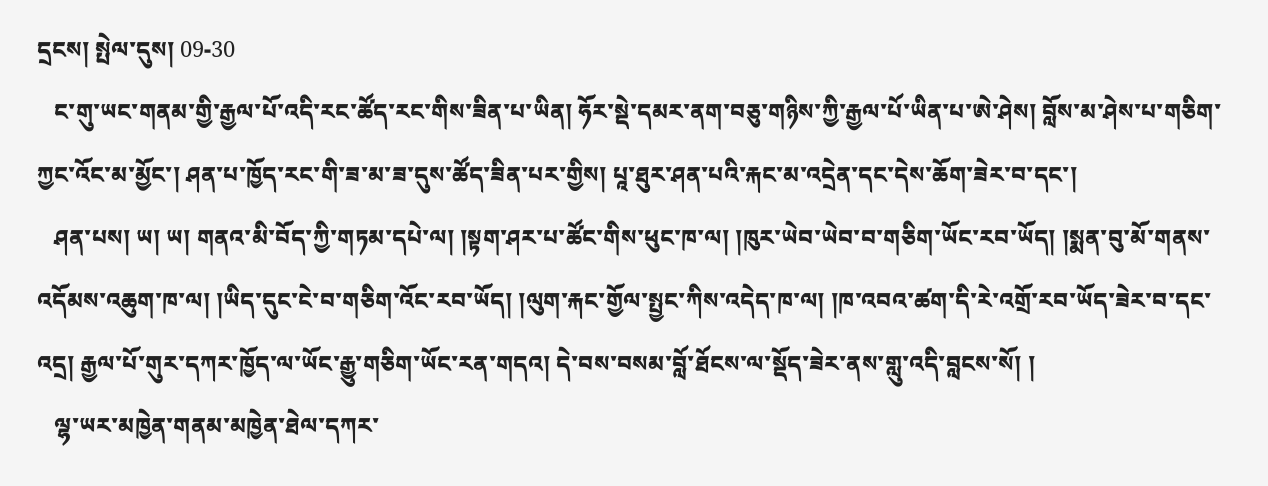དྲངས། སྤེལ་དུས། 09-30
   ང་གུ་ཡང་གནམ་གྱི་རྒྱལ་པོ་འདི་རང་ཚོད་རང་གིས་ཟིན་པ་ཡིན། ཧོར་སྡེ་དམར་ནག་བཅུ་གཉིས་ཀྱི་རྒྱལ་པོ་ཡིན་པ་ཨེ་ཤེས། བློས་མ་ཤེས་པ་གཅིག་ཀྱང་འོང་མ་མྱོང་། ཤན་པ་ཁྱོད་རང་གི་ཟ་མ་ཟ་དུས་ཚོད་ཟིན་པར་གྱིས། པཱ་ཐུར་ཤན་པའི་རྐང་མ་འདྲེན་དང་དེས་ཆོག་ཟེར་བ་དང་།
   ཤན་པས། ཡ། ཡ། གནའ་མི་བོད་ཀྱི་གཏམ་དཔེ་ལ། །སྟག་ཤར་པ་ཚོང་གིས་ཕུང་ཁ་ལ། །ཁུར་ཡེབ་ཡེབ་བ་གཅིག་ཡོང་རབ་ཡོད། །སྨན་བུ་མོ་གནས་འདོམས་འཆུག་ཁ་ལ། །ཡིད་དུང་ངེ་བ་གཅིག་འོང་རབ་ཡོད། །ལུག་རྐང་གྱོལ་སྤྱང་ཀིས་འདེད་ཁ་ལ། །ཁ་འབའ་ཚག་དི་རེ་འགྲོ་རབ་ཡོད་ཟེར་བ་དང་འདྲ། རྒྱལ་པོ་གུར་དཀར་ཁྱོད་ལ་ཡོང་རྒྱུ་གཅིག་ཡོང་རན་གདའ། དེ་བས་བསམ་བློ་ཐོངས་ལ་སྡོད་ཟེར་ནས་གླུ་འདི་བླངས་སོ། །
   ལྷ་ཡར་མཁྱེན་གནམ་མཁྱེན་ཐེལ་དཀར་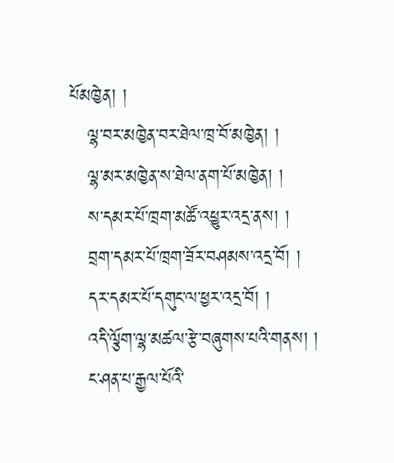པོམཁྱེན། །
   ལྷ་བར་མཁྱེན་བར་ཐེལ་ཁྲ་བོ་མཁྱེན། །
   ལྷ་མར་མཁྱེན་ས་ཐེལ་ནག་པོ་མཁྱེན། །
   ས་དམར་པོ་ཁྲག་མཚོ་འཕྱུར་འདྲ་ནས། །
   བྲག་དམར་པོ་ཁྲག་ཟོར་བཤམས་འདྲ་བོ། །
   དར་དམར་པོ་དགུང་ལ་ཕྱར་འདྲ་བོ། །
   འདི་ལྕོག་ལྷ་མཚལ་རྩེ་བཞུགས་པའི་གནས། །
   ང་ཤན་པ་རྒྱལ་པོའི་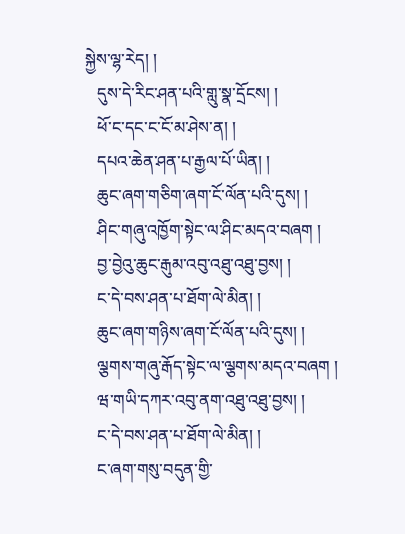སྐྱེས་ལྷ་རེད། །
   དུས་དེ་རིང་ཤན་པའི་གླུ་སྣ་དྲོངས། །
   ཕོ་ང་དང་ང་ངོ་མ་ཤེས་ན། །
   དཔའ་ཆེན་ཤན་པ་རྒྱལ་པོ་ཡིན། །
   ཆུང་ཞག་གཅིག་ཞག་ངོ་ལོན་པའི་དུས། །
   ཤིང་གཞུ་འཁྱོག་སྟེང་ལ་ཤིང་མདའ་བཞག །
   བྱ་བྱེའུ་ཆུང་རྒུམ་འབུ་འཐུ་འཐུ་བྱས། །
   ང་དེ་བས་ཤན་པ་ཐོག་ལེ་མིན། །
   ཆུང་ཞག་གཉིས་ཞག་ངོ་ལོན་པའི་དུས། །
   ལྕགས་གཞུ་རྒོད་སྟེང་ལ་ལྕགས་མདའ་བཞག །
   ཝ་གཡི་དཀར་འབུ་ནག་འཐུ་འཐུ་བྱས། །
   ང་དེ་བས་ཤན་པ་ཐོག་ལེ་མིན། །
   ང་ཞག་གསུ་བདུན་གྱི་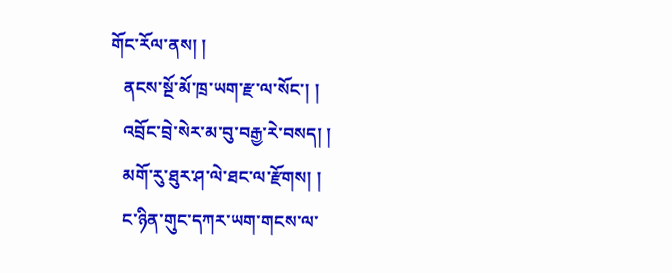གོང་རོལ་ནས། །
   ནངས་སྔོ་མོ་ཁྲ་ཡག་རྫ་ལ་སོང་། །
   འབྲོང་བྲེ་སེར་མ་བུ་བརྒྱ་རེ་བསད། །
   མགོ་རུ་ཐུར་ཤ་ལེ་ཐང་ལ་རྫོགས། །
   ང་ཉིན་གུང་དཀར་ཡག་གངས་ལ་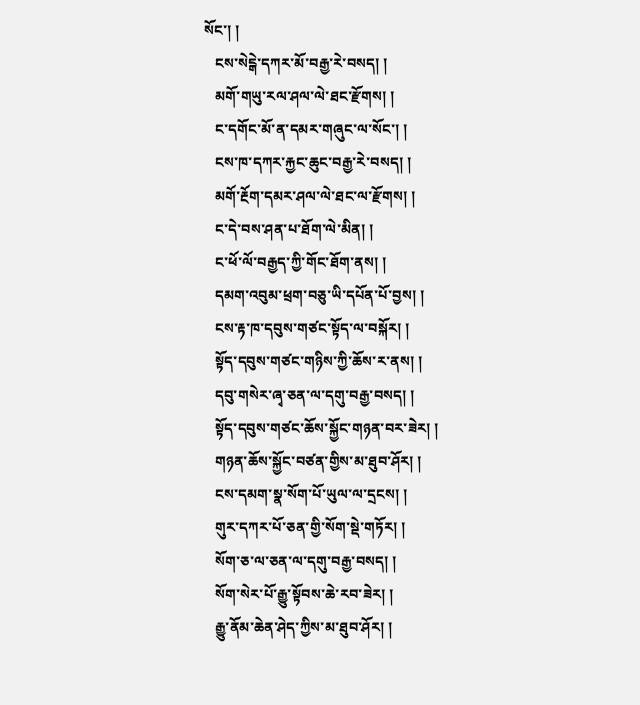སོང་། །
   ངས་སེངྒེ་དཀར་མོ་བརྒྱ་རེ་བསད། །
   མགོ་གཡུ་རལ་ཤལ་ལེ་ཐང་རྫོགས། །
   ང་དགོང་མོ་ན་དམར་གཞུང་ལ་སོང་། །
   ངས་ཁ་དཀར་རྐྱང་ཆུང་བརྒྱ་རེ་བསད། །
   མགོ་རྔོག་དམར་ཤལ་ལེ་ཐང་ལ་རྫོགས། །
   ང་དེ་བས་ཤན་པ་ཐོག་ལེ་མིན། །
   ང་ཕོ་ལོ་བརྒྱད་ཀྱི་གོང་ཐོག་ནས། །
   དམག་འབུམ་ཕྲག་བཅུ་ཡི་དཔོན་པོ་བྱས། །
   ངས་རྟ་ཁ་དབུས་གཙང་སྟོད་ལ་བསྐོར། །
   སྟོད་དབུས་གཙང་གཉིས་ཀྱི་ཆོས་ར་ནས། །
   དབུ་གསེར་ཞྭ་ཅན་ལ་དགུ་བརྒྱ་བསད། །
   སྟོད་དབུས་གཙང་ཆོས་སྐྱོང་གཉན་བར་ཟེར། །
   གཉན་ཆོས་སྐྱོང་བཙན་གྱིས་མ་ཐུབ་ཤོར། །
   ངས་དམག་སྣ་སོག་པོ་ཡུལ་ལ་དྲངས། །
   གུར་དཀར་པོ་ཅན་གྱི་སོག་སྡེ་གཏོར། །
   སོག་ཅ་ལ་ཅན་ལ་དགུ་བརྒྱ་བསད། །
   སོག་སེར་པོ་རྒྱུ་སྟོབས་ཆེ་རབ་ཟེར། །
   རྒྱུ་ནོམ་ཆེན་ཤེད་ཀྱིས་མ་ཐུབ་ཤོར། །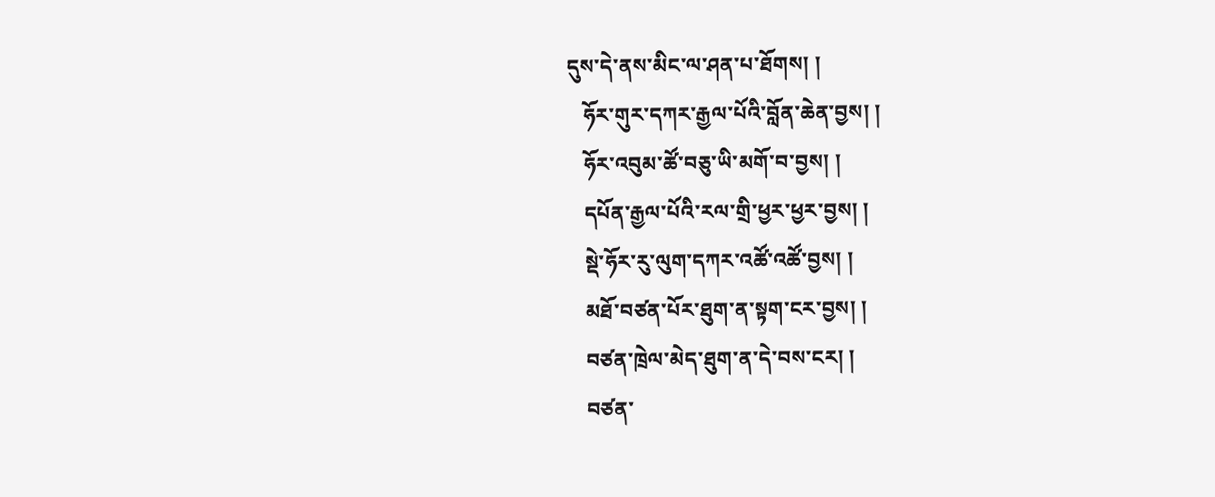དུས་དེ་ནས་མིང་ལ་ཤན་པ་ཐོགས། །
   ཧོར་གུར་དཀར་རྒྱལ་པོའི་བློན་ཆེན་བྱས། །
   ཧོར་འབུམ་ཚོ་བཅུ་ཡི་མགོ་བ་བྱས། །
   དཔོན་རྒྱལ་པོའི་རལ་གྲི་ཕྱར་ཕྱར་བྱས། །
   སྡེ་ཧོར་རུ་ལུག་དཀར་འཚོ་འཚོ་བྱས། །
   མཐོ་བཙན་པོར་ཐུག་ན་སྟག་ངར་བྱས། །
   བཙན་ཁྲེལ་མེད་ཐུག་ན་དེ་བས་ངར། །
   བཙན་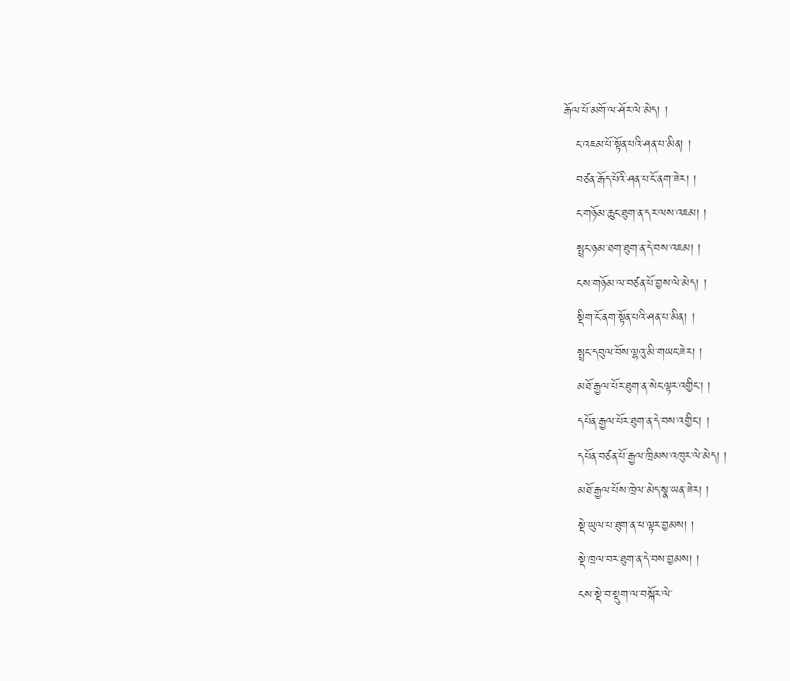རྒོལ་པོ་མགོ་ལ་ཤོར་ལེ་མེད། །
   ང་འཇམ་པོ་སྟོན་པའི་ཤན་པ་མིན། །
   བཙན་རྒོད་པོའི་ཤན་པ་ངོ་ནག་ཟེར། །
   ང་གཉོམ་ཆུང་ཐུག་ན་དར་ལས་འཇམ། །
   སྤྲང་ཉམ་ཐག་ཐུག་ན་དེ་བས་འཇམ། །
   ངས་གཉོམ་ལ་བཙན་པོ་བྱས་ལེ་མེད། །
   སྡིག་ངོ་ནག་སྟོན་པའི་ཤན་པ་མིན། །
   སྤྲང་དབུལ་བོས་ལྷའུ་མི་གཡང་ཟེར། །
   མཐོ་རྒྱལ་པོར་ཐུག་ན་སེང་ལྟར་འགྱིང་། །
   དཔོན་རྒྱལ་པོར་ཐུག་ན་དེ་བས་འགྱིང་། །
   དཔོན་བཙན་པོ་རྒྱལ་ཁྲིམས་འཁུར་ལེ་མེད། །
   མཐོ་རྒྱལ་པོས་ཁྲེལ་མེད་སྣ་ཡན་ཟེར། །
   སྡེ་ཡུལ་པ་ཐུག་ན་ཕ་ལྟར་བྱམས། །
   སྡེ་ཁྲལ་བར་ཐུག་ན་དེ་བས་བྱམས། །
   ངས་སྡེ་བ་སྡུག་ལ་བསྐོར་ལེ་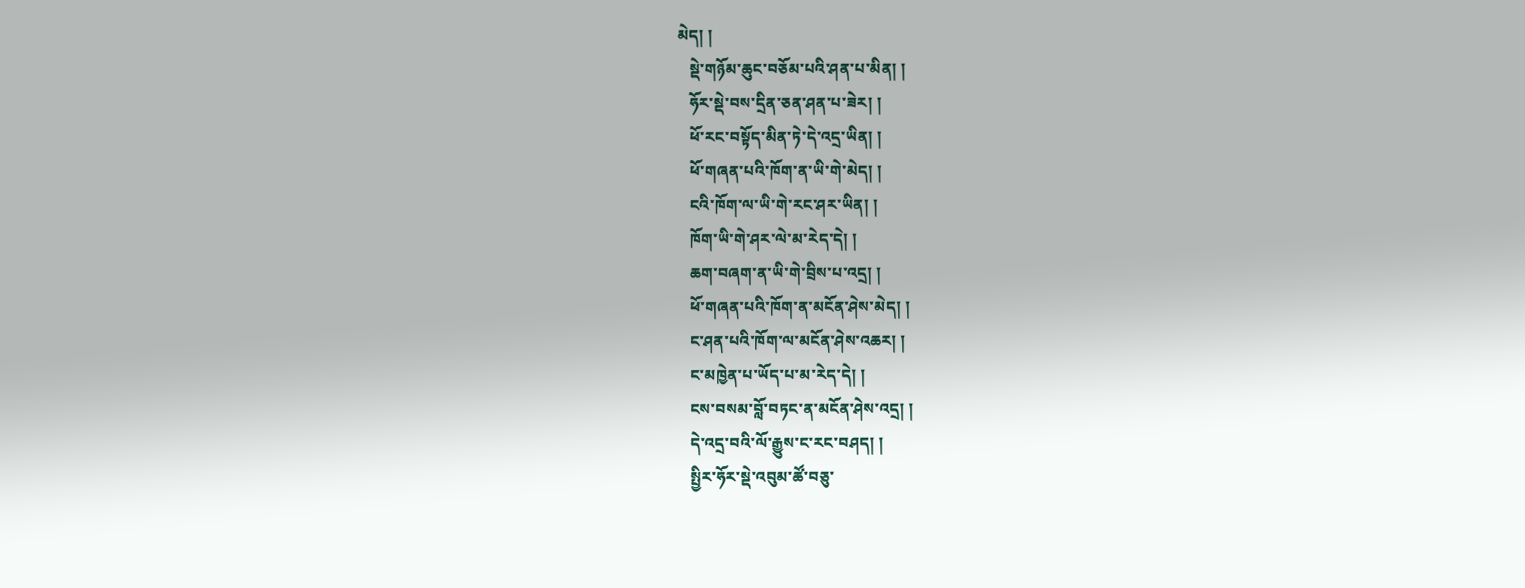མེད། །
   སྡེ་གཉོམ་ཆུང་བཅོམ་པའི་ཤན་པ་མིན། །
   ཧོར་སྡེ་བས་དྲིན་ཅན་ཤན་པ་ཟེར། །
   ཕོ་རང་བསྟོད་མིན་ཏེ་དེ་འདྲ་ཡིན། །
   ཕོ་གཞན་པའི་ཁོག་ན་ཡི་གེ་མེད། །
   ངའི་ཁོག་ལ་ཡི་གེ་རང་ཤར་ཡིན། །
   ཁོག་ཡི་གེ་ཤར་ལེ་མ་རེད་དེ། །
   ཆག་བཞག་ན་ཡི་གེ་བྲིས་པ་འདྲ། །
   ཕོ་གཞན་པའི་ཁོག་ན་མངོན་ཤེས་མེད། །
   ང་ཤན་པའི་ཁོག་ལ་མངོན་ཤེས་འཆར། །
   ང་མཁྱེན་པ་ཡོད་པ་མ་རེད་དེ། །
   ངས་བསམ་བློ་བཏང་ན་མངོན་ཤེས་འདྲ། །
   དེ་འདྲ་བའི་ལོ་རྒྱུས་ང་རང་བཤད། །
   སྤྱིར་ཧོར་སྡེ་འབུམ་ཚོ་བཅུ་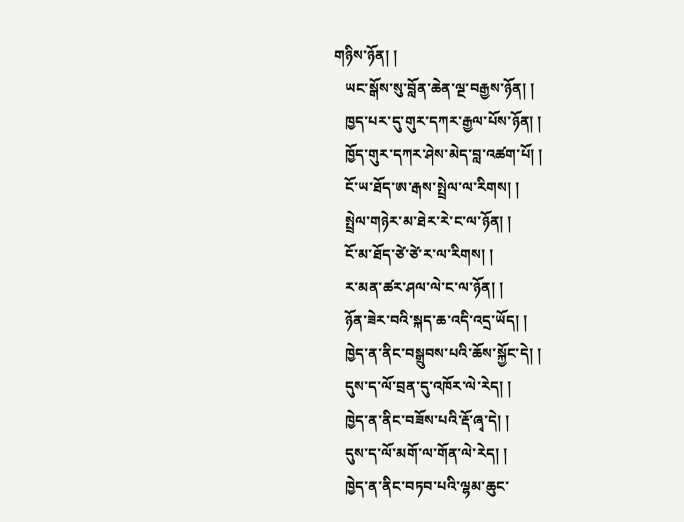གཉིས་ཉོན། །
   ཡང་སྒོས་སུ་བློན་ཆེན་ལྔ་བརྒྱས་ཉོན། །
   ཁྱད་པར་དུ་གུར་དཀར་རྒྱལ་པོས་ཉོན། །
   ཁྱོད་གུར་དཀར་ཤེས་མེད་བླ་འཚག་པོ། །
   ངོ་ཡ་ཐོད་ཨ་རྒས་སྤྲེལ་ལ་རིགས། །
   སྤྲེལ་གཉེར་མ་ཐེར་རེ་ང་ལ་ཉོན། །
   ངོ་མ་ཐོད་ཙེ་ཙེ་ར་ལ་རིགས། །
   ར་མན་ཚར་ཤལ་ལེ་ང་ལ་ཉོན། །
   ཉོན་ཟེར་བའི་སྐད་ཆ་འདི་འདྲ་ཡོད། །
   ཁྱེད་ན་ནིང་བསྒྲུབས་པའི་ཆོས་སྐྱོང་དེ། །
   དུས་ད་ལོ་བྲན་དུ་འཁོར་ལེ་རེད། །
   ཁྱེད་ན་ནིང་བཟོས་པའི་རྡོ་ཞྭ་དེ། །
   དུས་ད་ལོ་མགོ་ལ་གོན་ལེ་རེད། །
   ཁྱེད་ན་ནིང་བཏབ་པའི་ལྷམ་ཆུང་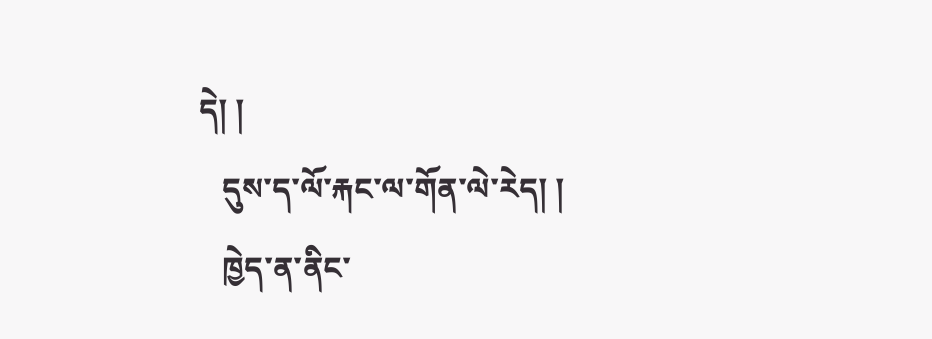དེ། །
   དུས་ད་ལོ་རྐང་ལ་གོན་ལེ་རེད། །
   ཁྱེད་ན་ནིང་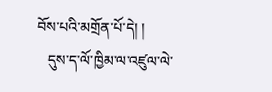བོས་པའི་མགྲོན་པོ་དེ། །
   དུས་ད་ལོ་ཁྱིམ་ལ་འཛུལ་ལེ་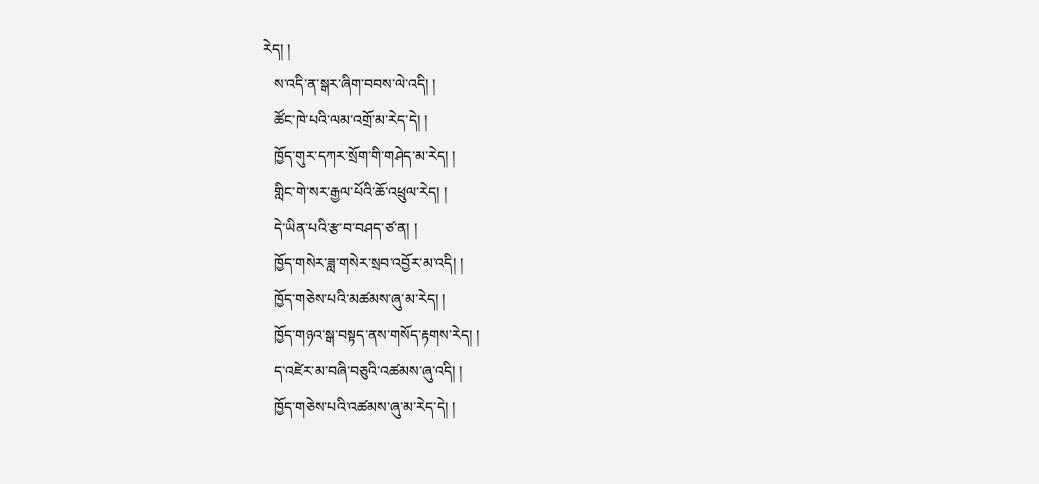རེད། །
   ས་འདི་ན་སྒར་ཞིག་བབས་ལེ་འདི། །
   ཚོང་ཁེ་པའི་ལམ་འགྲོ་མ་རེད་དེ། །
   ཁྱོད་གུར་དཀར་སྲོག་གི་གཤེད་མ་རེད། །
   གླིང་གེ་སར་རྒྱལ་པོའི་ཆོ་འཕྲུལ་རེད། །
   དེ་ཡིན་པའི་རྩ་བ་བཤད་ཙ་ན། །
   ཁྱོད་གསེར་ཟླ་གསེར་སྲབ་འབྱོར་མ་འདི། །
   ཁྱོད་གཅེས་པའི་མཚམས་ཞུ་མ་རེད། །
   ཁྱོད་གཉའ་སྒ་བསྟད་ནས་གསོད་རྟགས་རེད། །
   ད་འཛེར་མ་བཞི་བཅུའི་འཚམས་ཞུ་འདི། །
   ཁྱོད་གཅེས་པའི་འཚམས་ཞུ་མ་རེད་དེ། །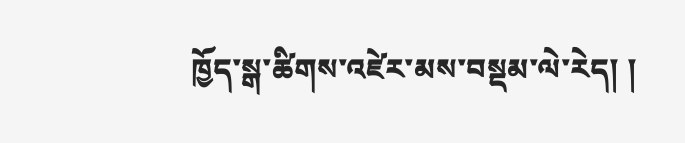ཁྱོད་སྒ་ཚིགས་འཛེར་མས་བསྡམ་ལེ་རེད། །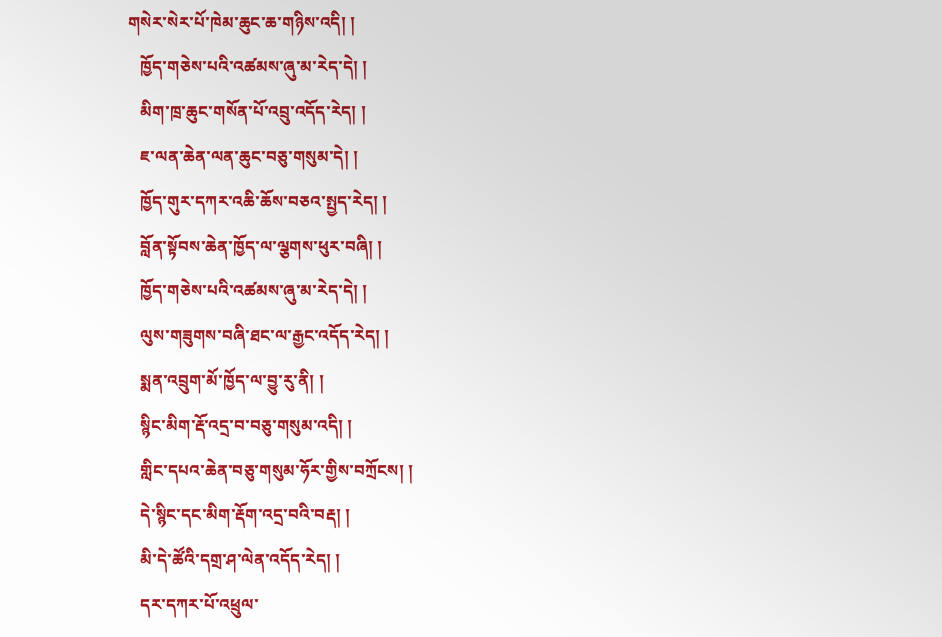གསེར་སེར་པོ་ཁེམ་ཆུང་ཆ་གཉིས་འདི། །
   ཁྱོད་གཅེས་པའི་འཚམས་ཞུ་མ་རེད་དེ། །
   མིག་ཁྲ་ཆུང་གསོན་པོ་འབྲུ་འདོད་རེད། །
   ཇ་ལན་ཆེན་ལན་ཆུང་བཅུ་གསུམ་དེ། །
   ཁྱོད་གུར་དཀར་འཆི་ཆོས་བཅའ་སྤྱད་རེད། །
   བློན་སྟོབས་ཆེན་ཁྱོད་ལ་ལྕགས་ཕུར་བཞི། །
   ཁྱོད་གཅེས་པའི་འཚམས་ཞུ་མ་རེད་དེ། །
   ལུས་གཟུགས་བཞི་ཐང་ལ་རྒྱང་འདོད་རེད། །
   སྨན་འབྲུག་མོ་ཁྱོད་ལ་བྱུ་རུ་ནི། །
   སྙིང་མིག་རྡོ་འདྲ་བ་བཅུ་གསུམ་འདི། །
   གླིང་དཔའ་ཆེན་བཅུ་གསུམ་ཧོར་གྱིས་བཀྲོངས། །
   དེ་སྙིང་དང་མིག་རྡོག་འདྲ་བའི་བརྡ། །
   མི་དེ་ཚོའི་དགྲ་ཤ་ལེན་འདོད་རེད། །
   དར་དཀར་པོ་འཕྲུལ་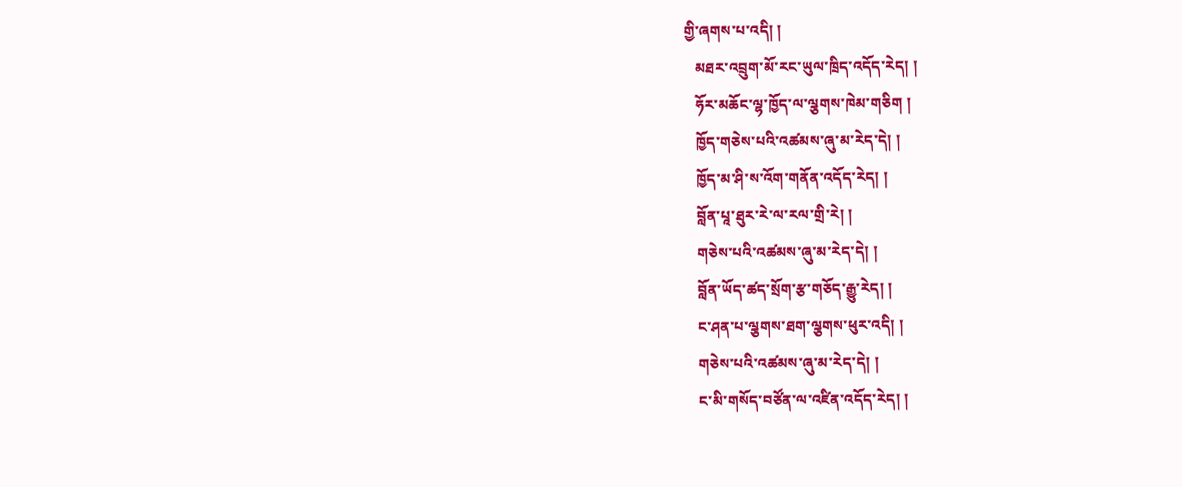གྱི་ཞགས་པ་འདི། །
   མཐར་འབྲུག་མོ་རང་ཡུལ་ཁྲིད་འདོད་རེད། །
   ཧོར་མཆོང་ལྷ་ཁྱོད་ལ་ལྕགས་ཁེམ་གཅིག །
   ཁྱོད་གཅེས་པའི་འཚམས་ཞུ་མ་རེད་དེ། །
   ཁྱོད་མ་ཤི་ས་འོག་གནོན་འདོད་རེད། །
   བློན་པཱ་ཐུར་རེ་ལ་རལ་གྲི་རེ། །
   གཅེས་པའི་འཚམས་ཞུ་མ་རེད་དེ། །
   བློན་ཡོད་ཚད་སྲོག་རྩ་གཅོད་རྒྱུ་རེད། །
   ང་ཤན་པ་ལྕགས་ཐག་ལྕགས་ཕུར་འདི། །
   གཅེས་པའི་འཚམས་ཞུ་མ་རེད་དེ། །
   ང་མི་གསོད་བཙོན་ལ་འཛིན་འདོད་རེད། །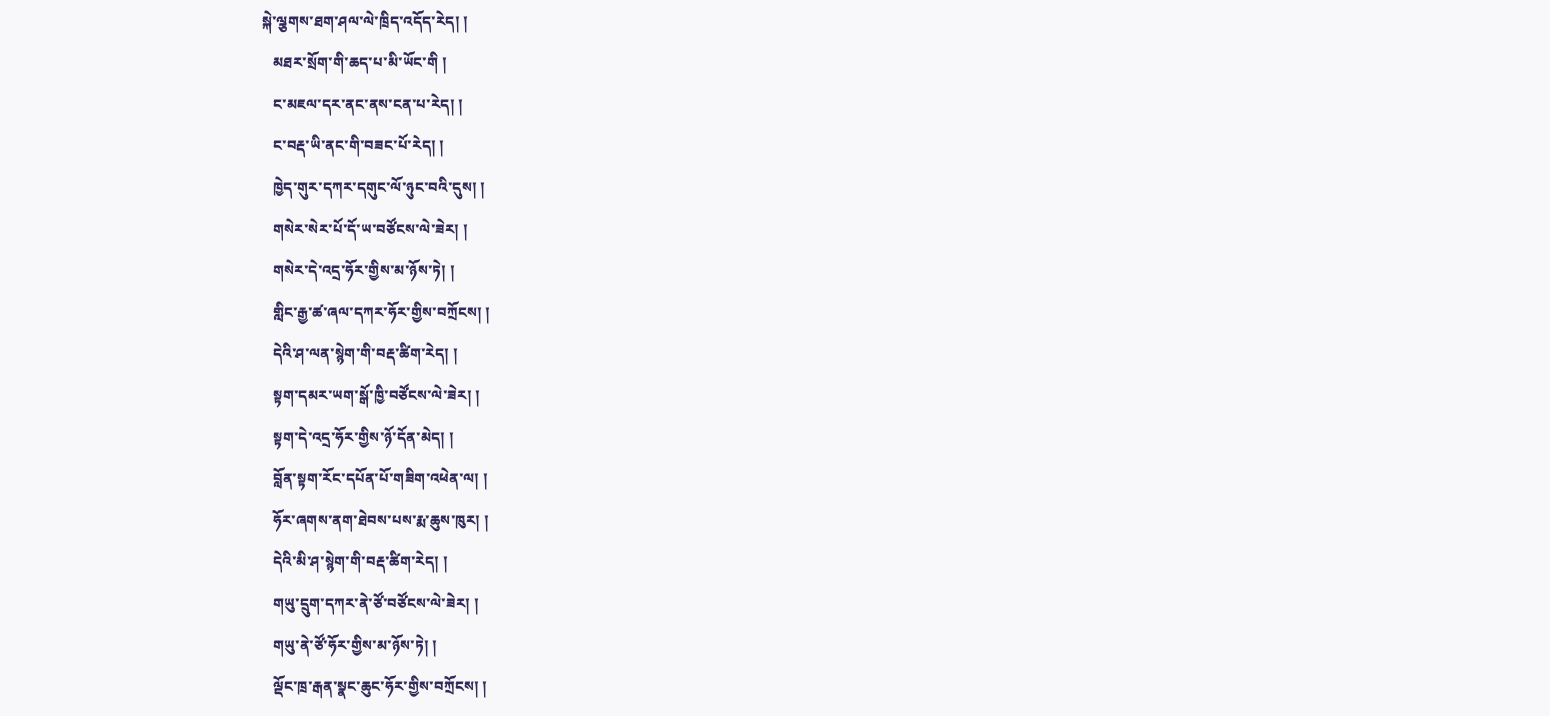སྐེ་ལྕགས་ཐག་ཤལ་ལེ་ཁྲིད་འདོད་རེད། །
   མཐར་སྲོག་གི་ཆད་པ་མི་ཡོང་གི །
   ང་མཇལ་དར་ནང་ནས་ངན་པ་རེད། །
   ང་བརྡ་ཡི་ནང་གི་བཟང་པོ་རེད། །
   ཁྱེད་གུར་དཀར་དགུང་ལོ་ཉུང་བའི་དུས། །
   གསེར་སེར་པོ་དོ་ཡ་བཙོངས་ལེ་ཟེར། །
   གསེར་དེ་འདྲ་ཧོར་གྱིས་མ་ཉོས་ཏེ། །
   གླིང་རྒྱ་ཚ་ཞལ་དཀར་ཧོར་གྱིས་བཀྲོངས། །
   དེའི་ཤ་ལན་སྙེག་གི་བརྡ་ཚིག་རེད། །
   སྟག་དམར་ཡག་སྒོ་ཁྱི་བཙོངས་ལེ་ཟེར། །
   སྟག་དེ་འདྲ་ཧོར་གྱིས་ཉོ་དོན་མེད། །
   བློན་སྟག་རོང་དཔོན་པོ་གཟིག་འཕེན་ལ། །
   ཧོར་ཞགས་ནག་ཐེབས་པས་རྨ་ཆུས་ཁུར། །
   དེའི་མི་ཤ་སྙེག་གི་བརྡ་ཚིག་རེད། །
   གཡུ་དྲུག་དཀར་ནེ་ཙོ་བཙོངས་ལེ་ཟེར། །
   གཡུ་ནེ་ཙོ་ཧོར་གྱིས་མ་ཉོས་ཏེ། །
   ལྡོང་ཁྲ་རྒན་སྣང་ཆུང་ཧོར་གྱིས་བཀྲོངས། །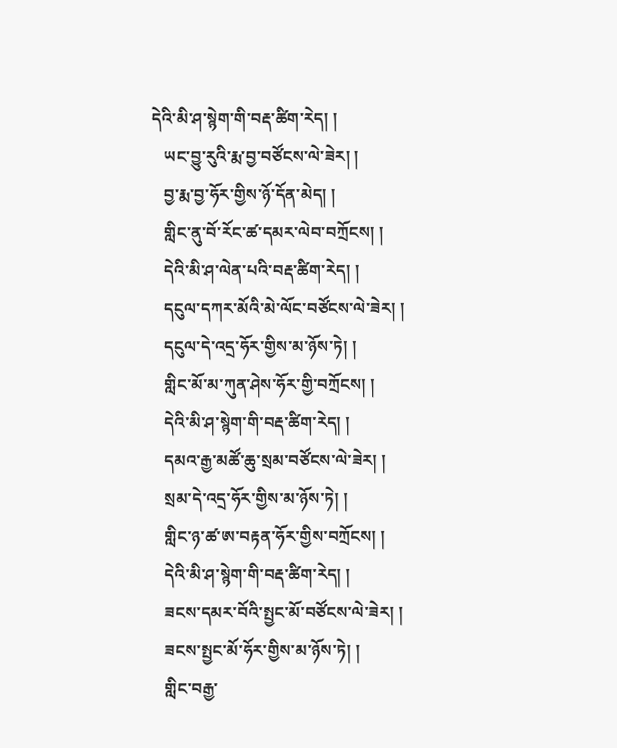དེའི་མི་ཤ་སྙེག་གི་བརྡ་ཚིག་རེད། །
   ཡང་བྱུ་རུའི་རྨ་བྱ་བཙོངས་ལེ་ཟེར། །
   བྱ་རྨ་བྱ་ཧོར་གྱིས་ཉོ་དོན་མེད། །
   གླིང་ནུ་བོ་རོང་ཚ་དམར་ལེབ་བཀྲོངས། །
   དེའི་མི་ཤ་ལེན་པའི་བརྡ་ཚིག་རེད། །
   དངུལ་དཀར་མོའི་མེ་ལོང་བཙོངས་ལེ་ཟེར། །
   དངུལ་དེ་འདྲ་ཧོར་གྱིས་མ་ཉོས་ཏེ། །
   གླིང་མོ་མ་ཀུན་ཤེས་ཧོར་གྱི་བཀྲོངས། །
   དེའི་མི་ཤ་སྙེག་གི་བརྡ་ཚིག་རེད། །
   དམའ་རྒྱ་མཚོ་ཆུ་སྲམ་བཙོངས་ལེ་ཟེར། །
   སྲམ་དེ་འདྲ་ཧོར་གྱིས་མ་ཉོས་ཏེ། །
   གླིང་ཉ་ཚ་ཨ་བརྟན་ཧོར་གྱིས་བཀྲོངས། །
   དེའི་མི་ཤ་སྙེག་གི་བརྡ་ཚིག་རེད། །
   ཟངས་དམར་བོའི་སྤྱང་མོ་བཙོངས་ལེ་ཟེར། །
   ཟངས་སྤྱང་མོ་ཧོར་གྱིས་མ་ཉོས་ཏེ། །
   གླིང་བརྒྱ་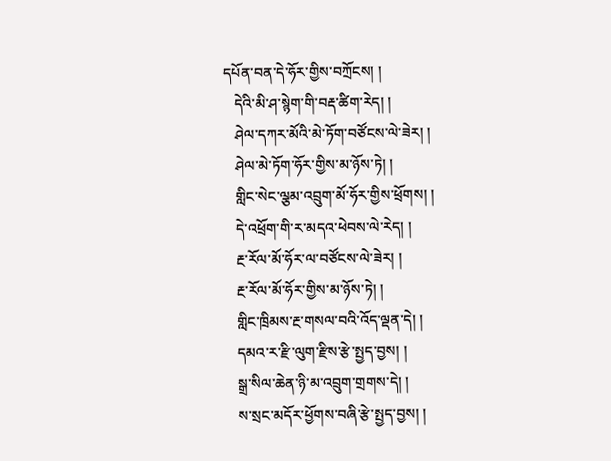དཔོན་བན་དེ་ཧོར་གྱིས་བཀྲོངས། །
   དེའི་མི་ཤ་སྙེག་གི་བརྡ་ཚིག་རེད། །
   ཤེལ་དཀར་མོའི་མེ་ཏོག་བཙོངས་ལེ་ཟེར། །
   ཤེལ་མེ་ཏོག་ཧོར་གྱིས་མ་ཉོས་ཏེ། །
   གླིང་སེང་ལྕམ་འབྲུག་མོ་ཧོར་གྱིས་ཕྲོགས། །
   དེ་འཕྲོག་གི་ར་མདའ་ཕེབས་ལེ་རེད། །
   རྔ་རོལ་མོ་ཧོར་ལ་བཙོངས་ལེ་ཟེར། །
   རྔ་རོལ་མོ་ཧོར་གྱིས་མ་ཉོས་ཏེ། །
   གླིང་ཁྲིམས་རྔ་གསལ་བའི་འོད་ལྡན་དེ། །
   དམའ་ར་རྫི་ལུག་རྫིས་རྩེ་སྤྱད་བྱས། །
   སྒྲ་སིལ་ཆེན་ཉི་མ་འབྲུག་གྲགས་དེ། །
   ས་སྲང་མདོར་ཕྱོགས་བཞི་རྩེ་སྤྱད་བྱས། །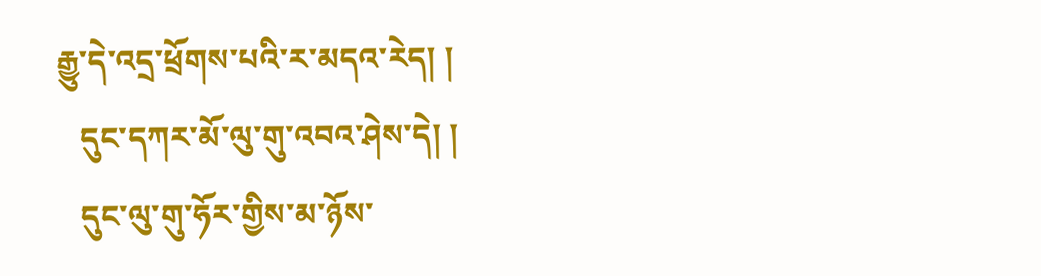རྒྱུ་དེ་འདྲ་ཕྲོགས་པའི་ར་མདའ་རེད། །
   དུང་དཀར་མོ་ལུ་གུ་འབའ་ཤེས་དེ། །
   དུང་ལུ་གུ་ཧོར་གྱིས་མ་ཉོས་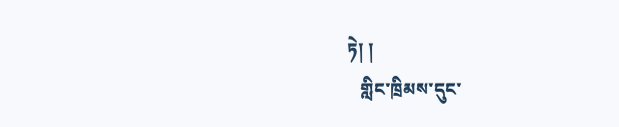ཏེ། །
   གླིང་ཁྲིམས་དུང་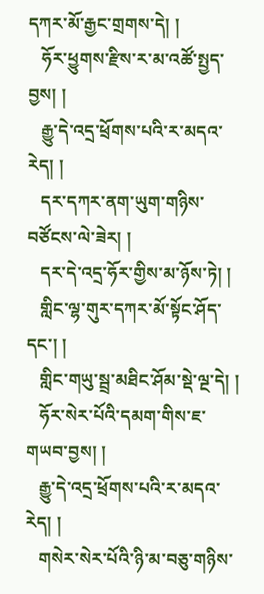དཀར་མོ་རྒྱང་གྲགས་དེ། །
   ཧོར་ཕྱུགས་རྫིས་ར་མ་འཚོ་སྤྱད་བྱས། །
   རྒྱུ་དེ་འདྲ་ཕྲོགས་པའི་ར་མདའ་རེད། །
   དར་དཀར་ནག་ཡུག་གཉིས་བཙོངས་ལེ་ཟེར། །
   དར་དེ་འདྲ་ཧོར་གྱིས་མ་ཉོས་ཏེ། །
   གླིང་ལྷ་གུར་དཀར་མོ་སྟོང་ཤོད་དང་། །
   གླིང་གཡུ་སྦྲ་མཐིང་ཤོམ་སྡེ་ལྔ་དེ། །
   ཧོར་སེར་པོའི་དམག་གིས་ཇ་གཡབ་བྱས། །
   རྒྱུ་དེ་འདྲ་ཕྲོགས་པའི་ར་མདའ་རེད། །
   གསེར་སེར་པོའི་ཉི་མ་བཅུ་གཉིས་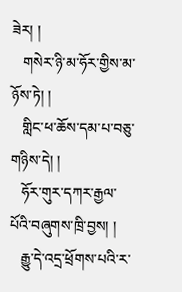ཟེར། །
   གསེར་ཉི་མ་ཧོར་གྱིས་མ་ཉོས་ཏེ། །
   གླིང་ཕ་ཆོས་དམ་པ་བཅུ་གཉིས་དེ། །
   ཧོར་གུར་དཀར་རྒྱལ་པོའི་བཞུགས་ཁྲི་བྱས། །
   རྒྱུ་དེ་འདྲ་ཕྲོགས་པའི་ར་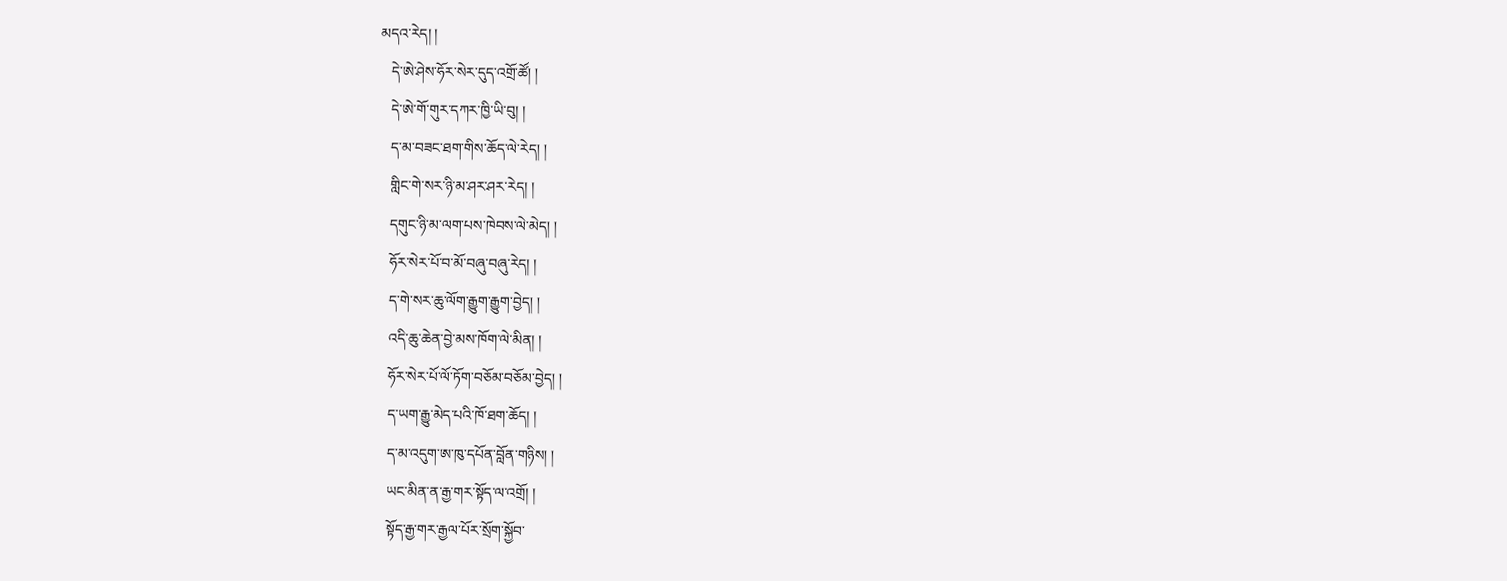མདའ་རེད། །
   དེ་ཨེ་ཤེས་ཧོར་སེར་དུད་འགྲོ་ཚོ། །
   དེ་ཨེ་གོ་གུར་དཀར་ཁྱི་ཡི་བུ། །
   ད་མ་བཟང་ཐག་གིས་ཆོད་ལེ་རེད། །
   གླིང་གེ་སར་ཉི་མ་ཤར་ཤར་རེད། །
   དགུང་ཉི་མ་ལག་པས་ཁེབས་ལེ་མེད། །
   ཧོར་སེར་པོ་བ་མོ་བཞུ་བཞུ་རེད། །
   ད་གེ་སར་ཆུ་ལོག་རྒྱུག་རྒྱུག་བྱེད། །
   འདི་ཆུ་ཆེན་བྱེ་མས་ཁོག་ལེ་མིན། །
   ཧོར་སེར་པོ་ལོ་ཏོག་བཅོམ་བཅོམ་བྱེད། །
   ད་ཡག་རྒྱུ་མེད་པའི་ཁོ་ཐག་ཆོད། །
   ད་མ་འདུག་ཨ་ཁུ་དཔོན་བློན་གཉིས། །
   ཡང་མིན་ན་རྒྱ་གར་སྟོད་ལ་འགྲོ། །
   སྟོད་རྒྱ་གར་རྒྱལ་པོར་སྲོག་སྐྱོབ་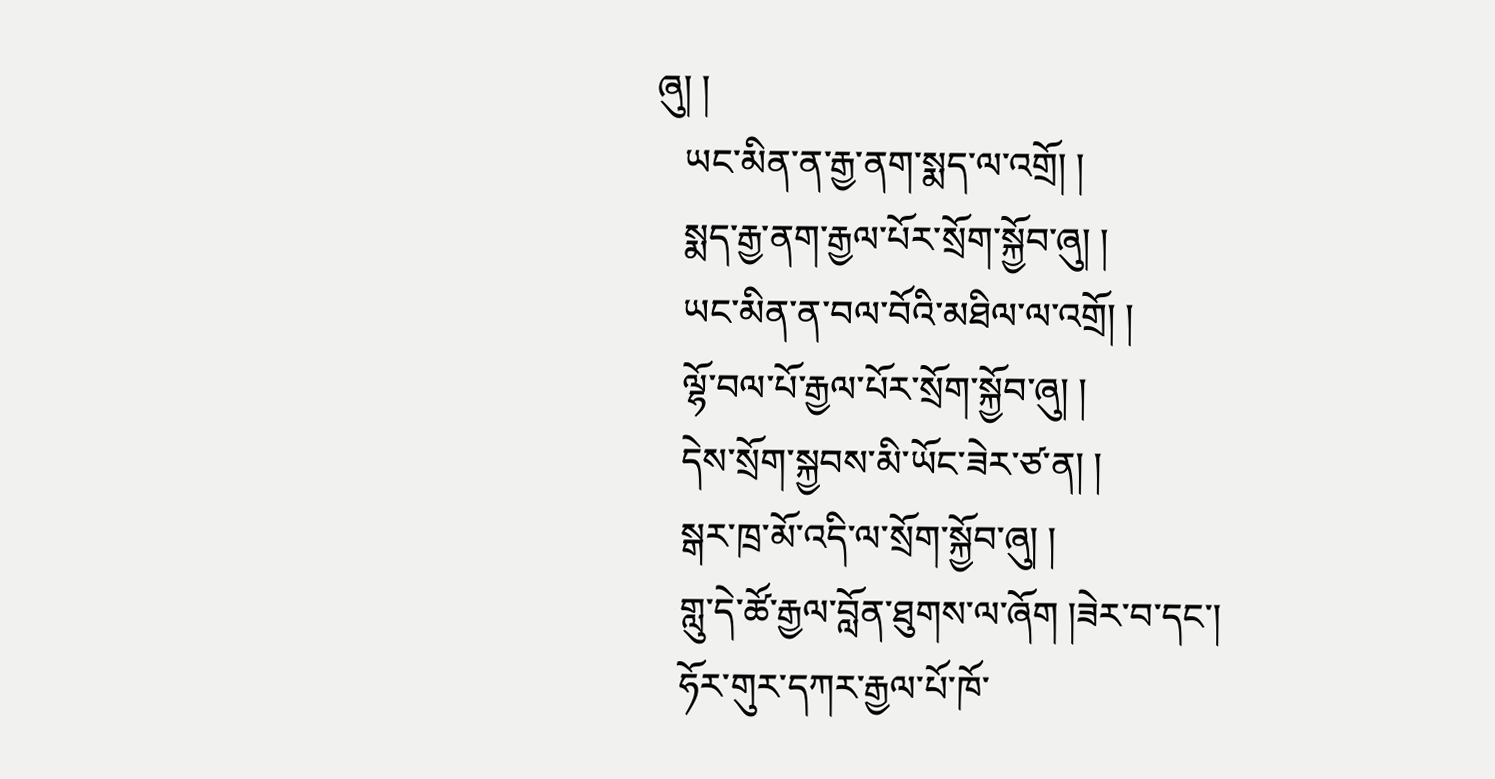ཞུ། །
   ཡང་མིན་ན་རྒྱ་ནག་སྨད་ལ་འགྲོ། །
   སྨད་རྒྱ་ནག་རྒྱལ་པོར་སྲོག་སྐྱོབ་ཞུ། །
   ཡང་མིན་ན་བལ་བོའི་མཐིལ་ལ་འགྲོ། །
   ལྷོ་བལ་པོ་རྒྱལ་པོར་སྲོག་སྐྱོབ་ཞུ། །
   དེས་སྲོག་སྐྱབས་མི་ཡོང་ཟེར་ཙ་ན། །
   སྒར་ཁྲ་མོ་འདི་ལ་སྲོག་སྐྱོབ་ཞུ། །
   གླུ་དེ་ཚོ་རྒྱལ་བློན་ཐུགས་ལ་ཞོག །ཟེར་བ་དང་།
   ཧོར་གུར་དཀར་རྒྱལ་པོ་ཁོ་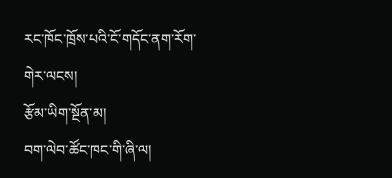རང་ཁོང་ཁྲོས་པའི་ངོ་གདོང་ནག་རོག་གེར་ལངས།
རྩོམ་ཡིག་སྔོན་མ།
བག་ལེབ་ཚོང་ཁང་གི་ཞི་ལ།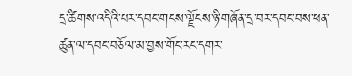དྲ་ཚིགས་འདིའི་པར་དབང་གངས་ལྗོངས་ཉི་གཞོན་དྲ་བར་དབང་བས་ཕན་ཚུན་ལ་དབང་བཅོལ་མ་བྱས་གོང་རང་དགར་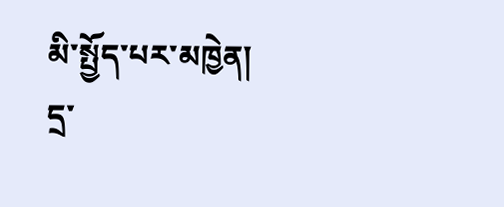མི་སྤྱོད་པར་མཁྱེན།
དྲ་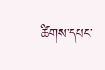ཚིགས་དཔང་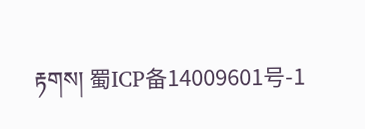རྟགས། 蜀ICP备14009601号-1